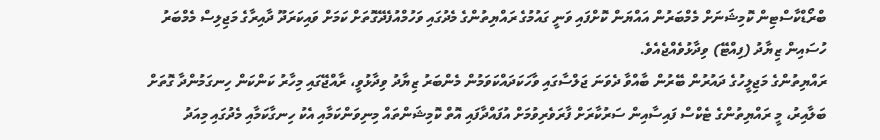ބްރޯޑްކާސްޓިން ކޮމިޝަނަށް މެމްބަރުން އައްޔަން ކޮށްފައި ވަނީ ގައުމުގެ ރައްޔިތުންގެ މެދުގައި ވަހުމްއުފެދޭގޮތަށް ކަމަށް ވައިކަރަދޫ ދާއިރާގެ މަޖިލިސް މެމްބަރު ހުސައިން ޒިޔާދު (ފިއްޓޭ) ވިދާޅުވެއްޖެއެވެ.
ރައްޔިތުންގެ މަޖިލީހުގެ ދައުރުން ބޭރުން ބާއްވާ ދެވަނަ ޖަލްސާގައި ވާހަކަދައްކަވަމުން މެންބަރު ޒިޔާދު ވިދާޅުވީ، ރާއްޖޭގައި މިހާރު ކަންކަން ހިނގަމުންދާ ގޮތަށް ބަލާއިރު، މީ ރައްޔިތުންގެ ޓެކްސް ފައިސާއިން ސަރުކާރަށް ފާރަވެރިވުމަށް އުފައްދާފައި އޮތް ކޮމިޝަންތައް މިނިވަންކަމާއި އެކު ހިނގާކަމާއި މެދުގައި މިއަދު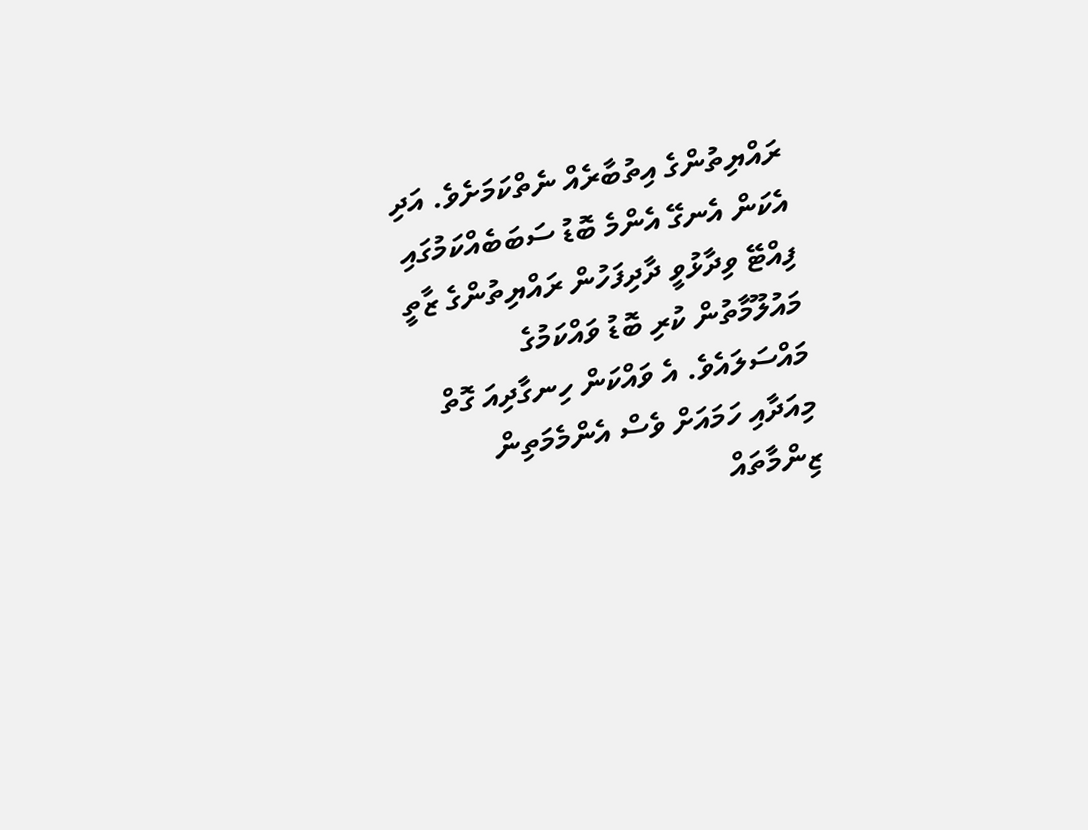ރައްޔިތުންގެ އިތުބާރެއް ނެތްކަމަށެވެ. އަދި އެކަން އެނގޭ އެންމެ ބޮޑު ސަބަބެއްކަމުގައި ފިއްޓޭ ވިދާޅުވީ ދާދިފަހުން ރައްޔިތުންގެ ޒާތީ މައުލޫމާތުން ކުރި ބޮޑު ވައްކަމުގެ މައްސަލައެވެ. އެ ވައްކަން ހިނގާދިއަ ގޮތް މިއަދާއި ހަމައަށް ވެސް އެންމެމަތިން ޒިންމާތައް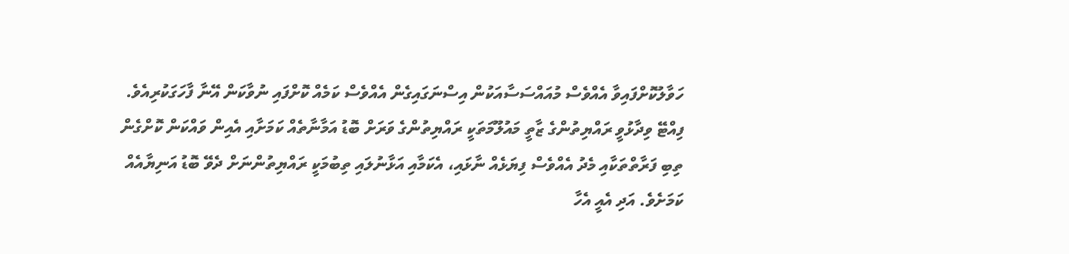ހަވާލުކޮށްފައިވާ އެއްވެސް މުއައްސަސާއަކުން އިސްނަގައިގެން އެއްވެސް ކަމެއް ކޮށްފައި ނުވާކަން އޭނާ ފާހަގަކުރިއެވެ.
ފިއްޓޭ ވިދާޅުވީ ރައްޔިތުންގެ ޒާތީ މައުލޫމަތަކީ ރައްޔިތުންގެ ވަރަށް ބޮޑު އަމާނާތެއް ކަމަށާއި އެއިން ވައްކަން ކޮށްގެން ތިބި ފަރާތްތަކާއި މެދު އެއްވެސް ފިޔަޅެއް ނާޅައި، އެކަމާއި އަޅާނުލައި ތިބުމަކީ ރައްޔިތުންނަށް ދެވޭ ބޮޑު އަނިޔާއެއް ކަމަށެވެ. އަދި އެއީ އެހާ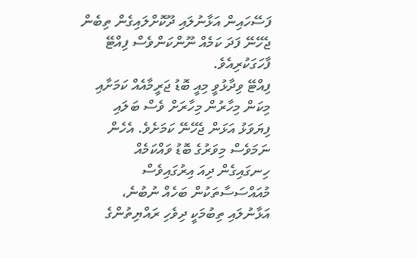ފަސޭހައިން އަޅާނުލައި ދޫކޮށްލައިގެން ތިބެން ޖެހޭނޭ ފަދަ ކަމެއް ނޫންކަންވެސް ފިއްޓޭ ފާހަގަކުރިއެވެ.
ފިއްޓޭ ވިދާޅުވީ މިއީ ބޮޑު ޖަރީމާއެއް ކަމަށާއި މިކަން މިހާރުން މިހާރަށް ވެސް ބަލައި ފިޔަވަޅު އަޅަން ޖެހޭނޭ ކަމަށެވެ. އެހެން ނަމަވެސް މިވަރުގެ ބޮޑު ވައްކަމެއް ހިނގައިގެން ދިއަ އިރުގައިވެސް މުއައްސަސާތަކުން ބަހެއް ނުބުނެ، އަޅާނުލައި ތިބުމަކީ ދިވެހި ރައްޔިތުންގެ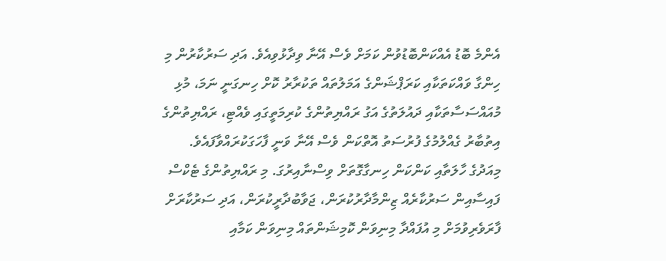އެންމެ ބޮޑު އެއްކަންބޮޑުވުން ކަމަށް ވެސް އޭނާ ވިދާޅުވިއެވެ. އަދި ސަރުކާރުން މި ހިންގާ ވައްކަތަކާއި ކަރަޕްޝަންގެ އަމަލުތައް ތަކުރާރު ކޮށް ހިނގަނީ ނަމަ، މުޅި މުއައްސަސާތަކާއި ދައުލަތުގެ އަގު ރައްޔިތުންގެ ކުރިމަތީގައި ވެއްޓި، ރައްޔިތުންގެ އިތުބާރު ގެއްލުމުގެ ފުރުސަތު އޮތްކަން ވެސް އޭނާ ވަނީ ފާހަގަކުރައްވާފައެވެ.
މިއަދުގެ ހާލަތާއި ކަންކަން ހިނގާގޮތަށް ވިސްނާއިރުގަ. މި ރައްޔިތުންގެ ޓެކްސް ފައިސާއިން ސަރުކާރެއް ޒިންމާދާރުކުރަން، ޖަވާބުދާރީކުރަން، އަދި ސަރުކާރަށް ފާރަވެރިވުމަށް މި އުފައްދާ މިނިވަން ކޮމިޝަންތައް މިނިވަން ކަމާއި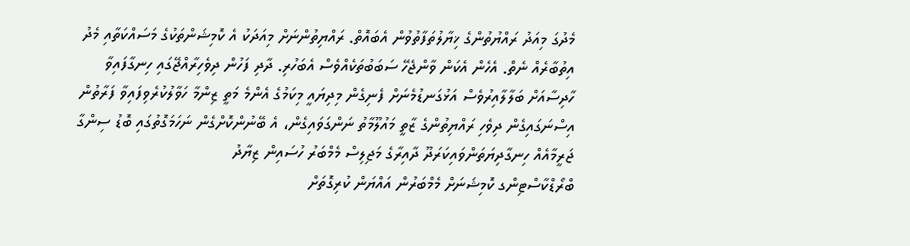މެދުގަ މިއަދު ރައްޔުތުންގެ ޚިޔާލުތަފާތުވުން އެބައޮތް. ރައްޔިތުންނަށް މިއަދަކު އެ ކޮމިޝަންތަކުގެ މަސައްކަތާއި މެދު އިތުބާރެއް ނެތް. އެހެން އެކަން ވާންޖެހޭ ސަބަބުތަކެއްވެސް އެބަހުރި. ދާދި ފަހުން ދިވެހިރާއްޖޭގައި ހިނގާފައިވާ ހާދިސާއަށް ބަލާލާއިރުވެސް އަޅުގަނޑުމެނަށް ފެނިގެން މިދިޔައީ މިކަމުގެ އެންމެ މަތީ ޒިންމާ ހަވާލުކުރެވިފައިވާ ފަރާތުން އިސްނަގައިގެން ދިވެހި ރައްޔިތުންގެ ޒާތީ މައުލޫމާތު ނަންގަވައިގެން، އެ ބޭނުންކޮށްގެން ނަހަމަގޮތުގައި ބޮޑު ސިންގާ ޖަރީމާއެއް ހިނގާދިޔަތަންވައިކަރަދޫ ދާއިރާގެ މަޖިލިސް މެމްބަރު ހުސައިން ޒިޔާދު
ބްރޯޑްކާސްޓިންގ ކޮމިޝަނަށް މެމްބަރުން އައްޔަން ކުރިގޮތަށް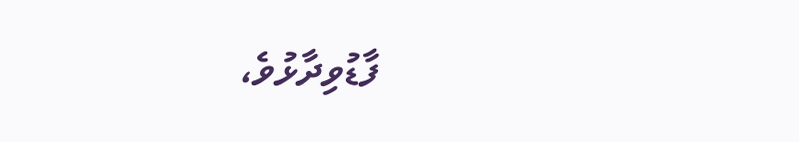ފާޑުވިދާޅުވެ،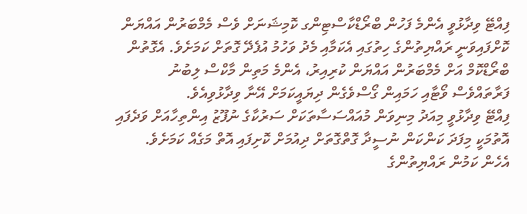ފިއްޓޭ ވިދާޅުވީ އެންމެ ފަހުން ބްރޯޑްކާސްޓިންގ ކޮމިޝަނަށް ވެސް މެމްބަރުން އައްޔަން ކޮށްފައިވަނީ ރައްޔިތުންގެ ހިތުގައި އެކަމާއި މެދު ވަހުމު އުފެދޭ ގޮތަށް ކަމަށެވެ. އެގޮތުން ބްރޯޑްކޮމް އަށް މެމްބަރުން އައްޔަން ކުރިއިރު، އެންމެ މަތިން މާކްސް ލިބުނު ފަރާތައްވެސް ވޯޓާއި ހަމައިން ގޯސްވެގެން ދިޔައީކަމަށް އޭނާ ވިދާޅުވިއެވެ.
ފިއްޓޭ ވިދާޅުވީ މިއަދު މިނިވަން މުއައްސަސާތަކަށް ސަރުކާގެ ނުފޫޒު އިންތިހާއަށް ވަދެފައި އޮތުމަކީ މިފަދަ ކަންކަން ނުސީދާ ގޮތްގޮތަށް ދިއުމަށް ކޮށިފައި އޮތް މަގެއް ކަމަށެވެ. އެހެން ކަމުން ރައްޔިތުންގެ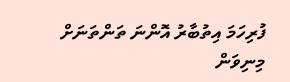ފުރިހަމަ އިތުބާރު އޮންނަ ތަންތަނަށް މިނިވަން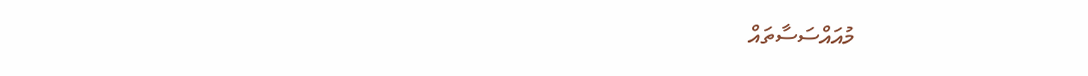މުއައްސަސާތައް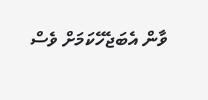ވާން އެބަޖެހޭކަމަށް ވެސް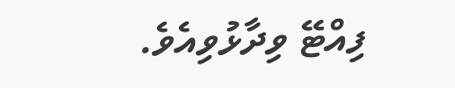ފިއްޓޭ ވިދާޅުވިއެވެ.